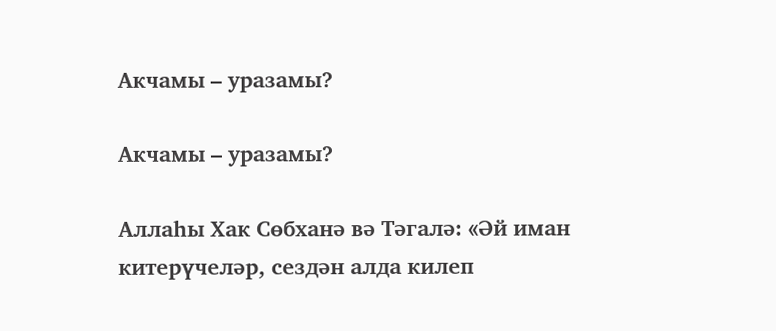Акчамы – уразамы?

Акчамы – уразамы?

Аллаһы Хак Сөбханә вә Тәгалә: «Әй иман китерүчеләр, сездән алда килеп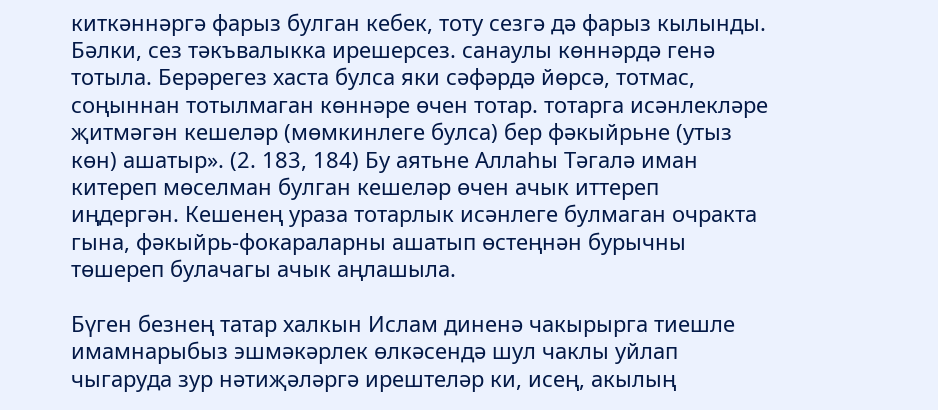киткәннәргә фарыз булган кебек, тоту сезгә дә фарыз кылынды. Бәлки, сез тәкъвалыкка ирешерсез. санаулы көннәрдә генә тотыла. Берәрегез хаста булса яки сәфәрдә йөрсә, тотмас, соңыннан тотылмаган көннәре өчен тотар. тотарга исәнлекләре җитмәгән кешеләр (мөмкинлеге булса) бер фәкыйрьне (утыз көн) ашатыр». (2. 183, 184) Бу аятьне Аллаһы Тәгалә иман китереп мөселман булган кешеләр өчен ачык иттереп иңдергән. Кешенең ураза тотарлык исәнлеге булмаган очракта гына, фәкыйрь-фокараларны ашатып өстеңнән бурычны төшереп булачагы ачык аңлашыла.

Бүген безнең татар халкын Ислам диненә чакырырга тиешле имамнарыбыз эшмәкәрлек өлкәсендә шул чаклы уйлап чыгаруда зур нәтиҗәләргә ирештеләр ки, исең, акылың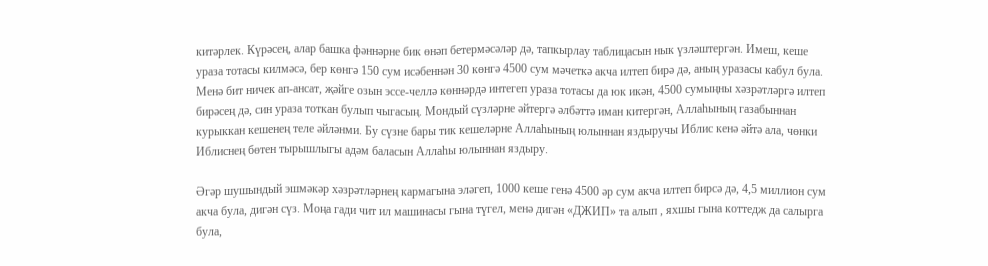китәрлек. Күрәсең, алар башка фәннәрне бик өнәп бетермәсәләр дә, тапкырлау таблицасын нык үзләштергән. Имеш, кеше ураза тотасы килмәсә, бер көнгә 150 сум исәбеннән 30 көнгә 4500 сум мәчеткә акча илтеп бирә дә, аның уразасы кабул була. Менә бит ничек ап-ансат, җәйге озын эссе-челлә көннәрдә интегеп ураза тотасы да юк икән, 4500 сумыңны хәзрәтләргә илтеп бирәсең дә, син ураза тоткан булып чыгасың. Мондый сүзләрне әйтергә әлбәттә иман китергән, Аллаһының газабыннан курыккан кешенең теле әйләнми. Бу сүзне бары тик кешеләрне Аллаһының юлыннан яздыручы Иблис кенә әйтә ала, чөнки Иблиснең бөтен тырышлыгы адәм баласын Аллаһы юлыннан яздыру.

Әгәр шушындый эшмәкәр хәзрәтләрнең кармагына эләгеп, 1000 кеше генә 4500 әр сум акча илтеп бирсә дә, 4,5 миллион сум акча була, дигән сүз. Моңа гади чит ил машинасы гына түгел, менә дигән «ДЖИП» та алып , яхшы гына коттедж да салырга була,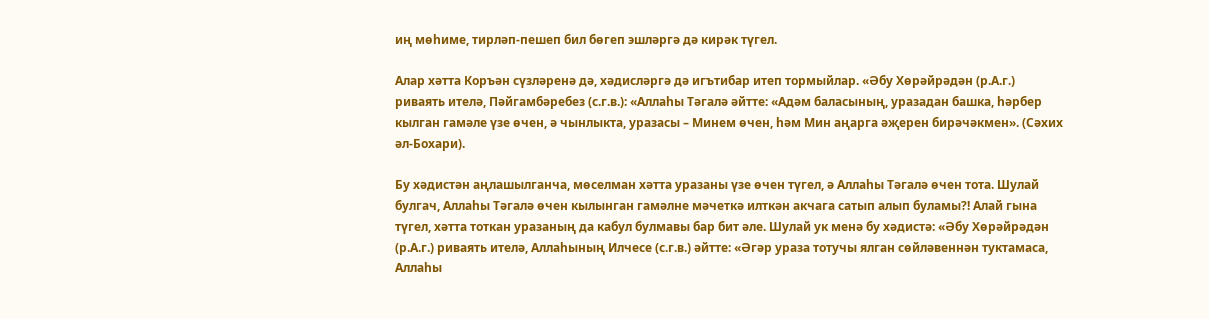иң мөһиме, тирләп-пешеп бил бөгеп эшләргә дә кирәк түгел.

Алар хәтта Коръән сүзләренә дә, хәдисләргә дә игътибар итеп тормыйлар. «Әбу Хөрәйрәдән (р.А.г.) риваять ителә, Пәйгамбәребез (с.г.в.): «Аллаһы Тәгалә әйтте: «Адәм баласының, уразадан башка, һәрбер кылган гамәле үзе өчен, ә чынлыкта, уразасы – Минем өчен, һәм Мин аңарга әҗерен бирәчәкмен». (Сәхих әл-Бохари).

Бу хәдистән аңлашылганча, мөселман хәтта уразаны үзе өчен түгел, ә Аллаһы Тәгалә өчен тота. Шулай булгач, Аллаһы Тәгалә өчен кылынган гамәлне мәчеткә илткән акчага сатып алып буламы?! Алай гына түгел, хәтта тоткан уразаның да кабул булмавы бар бит әле. Шулай ук менә бу хәдистә: «Әбу Хөрәйрәдән (р.А.г.) риваять ителә, Аллаһының Илчесе (с.г.в.) әйтте: «Әгәр ураза тотучы ялган сөйләвеннән туктамаса, Аллаһы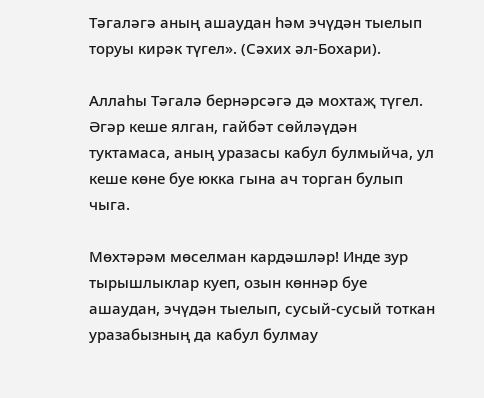Тәгаләгә аның ашаудан һәм эчүдән тыелып торуы кирәк түгел». (Сәхих әл-Бохари).

Аллаһы Тәгалә бернәрсәгә дә мохтаҗ түгел. Әгәр кеше ялган, гайбәт сөйләүдән туктамаса, аның уразасы кабул булмыйча, ул кеше көне буе юкка гына ач торган булып чыга.

Мөхтәрәм мөселман кардәшләр! Инде зур тырышлыклар куеп, озын көннәр буе ашаудан, эчүдән тыелып, сусый-сусый тоткан уразабызның да кабул булмау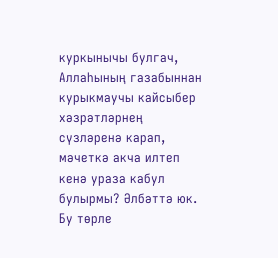куркынычы булгач, Аллаһының газабыннан курыкмаучы кайсыбер хәзрәтләрнең сүзләренә карап, мәчеткә акча илтеп кенә ураза кабул булырмы? Әлбәттә юк. Бу төрле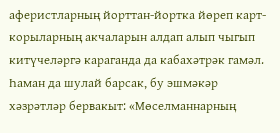аферистларның йорттан-йортка йөреп карт-корыларның акчаларын алдап алып чыгып китүчеләргә караганда да кабахәтрәк гамәл. Һаман да шулай барсак, бу эшмәкәр хәзрәтләр бервакыт: «Мөселманнарның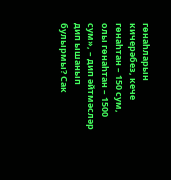гөнаһларын кичерәбез, кече гөнаһтан – 150 сум, олы гөнаһтан – 1500 сум», – дип әйтмәсләр дип ышанып булырмы? Сак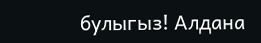булыгыз! Алдана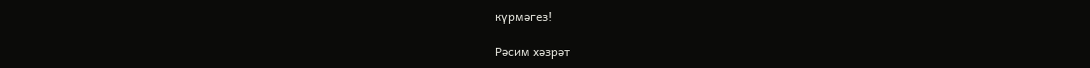күрмәгез!

Рәсим хәзрәт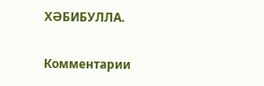ХӘБИБУЛЛА.

Комментарии